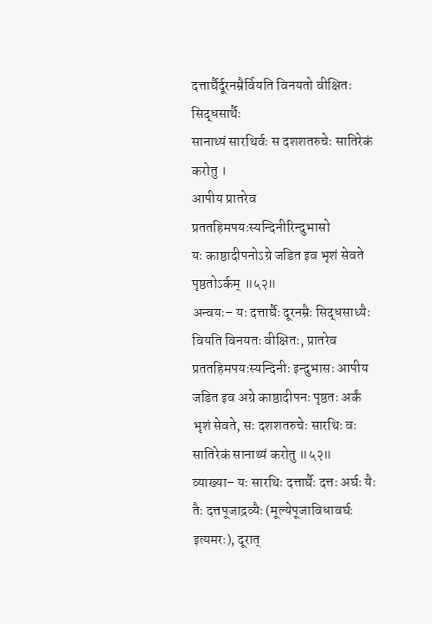दत्तार्घैर्दूरनम्रैर्वियति विनयतो वीक्षितः सिद्धसार्थैः
सानाथ्यं सारथिर्वः स दशशतरुचेः सातिरेकं करोतु ।
आपीय प्रातरेव प्रततहिमपयःस्यन्दिनीरिन्दुभासो
यः काष्ठादीपनोऽग्रे जडित इव भृशं सेवते पृष्ठतोऽर्कम् ॥५२॥
अन्वयः– यः दत्तार्घैः दूरनम्रैः सिद्धसाध्यैः वियति विनयतः वीक्षितः, प्रातरेव प्रततहिमपयःस्यन्दिनीः इन्दुभासः आपीय जडित इव अग्रे काष्ठादीपनः पृष्ठतः अर्कं भृशं सेवते, सः दशशतरुचेः सारथिः वः सातिरेकं सानाथ्यं करोतु ॥५२॥
व्याख्या– यः सारथिः दत्तार्घैः दत्तः अर्घः यैः तैः दत्तपूजाद्रव्यैः (मूल्येपूजाविधावर्घः इत्यमरः), दूरात्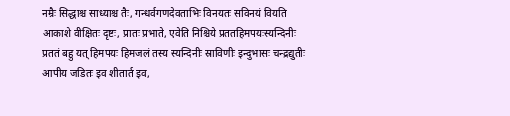नम्रैः सिद्धाश्च साध्याश्च तैः, गन्धर्वगणदेवताभिः विनयतः सविनयं वियति आकाशे वीक्षितः दृष्टः, प्रातः प्रभाते, एवेति निश्चिये प्रततहिमपयःस्यन्दिनीः प्रततं बहु यत् हिमपयः हिमजलं तस्य स्यन्दिनीः स्राविणीः इन्दुभासः चन्द्रद्युतीः आपीय जडितः इव शीतार्त इव,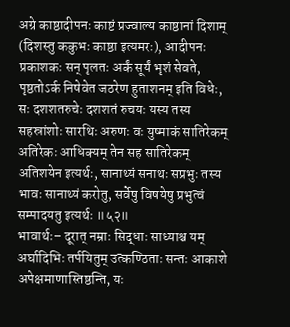अग्रे काष्ठादीपनः काष्टं प्रज्वाल्य काष्ठानां दिशाम् (दिशस्तु ककुभः काष्ठा इत्यमरः), आदीपनः प्रकाशकः सन् पृलतः अर्कं सूर्यं भृशं सेवते, पृष्ठतोऽर्क निषेवेत जठरेण हुताशनम् इति विधेः, सः दशशतरुचेः दशशतं रुचयः यस्य तस्य सहस्रांशोः सारथिः अरुणः वः युष्माकं सातिरेकम् अतिरेकः आधिक्यम् तेन सह सातिरेकम् अतिशयेन इत्यर्थः, सानाथ्यं सनाथः सप्रभुः तस्य भावः सानाथ्यं करोतु, सर्वेषु विषयेषु प्रभुत्वं सम्पादयतु इत्यर्थः ॥५२॥
भावार्थः– दूरात् नम्राः सिद्धाः साध्याश्च यम् अर्घादिभिः तर्पयितुम् उत्कण्ठिताः सन्तः आकाशे अपेक्षमाणास्तिष्ठन्ति, यः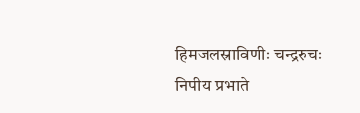हिमजलस्राविणीः चन्द्ररुचः निपीय प्रभाते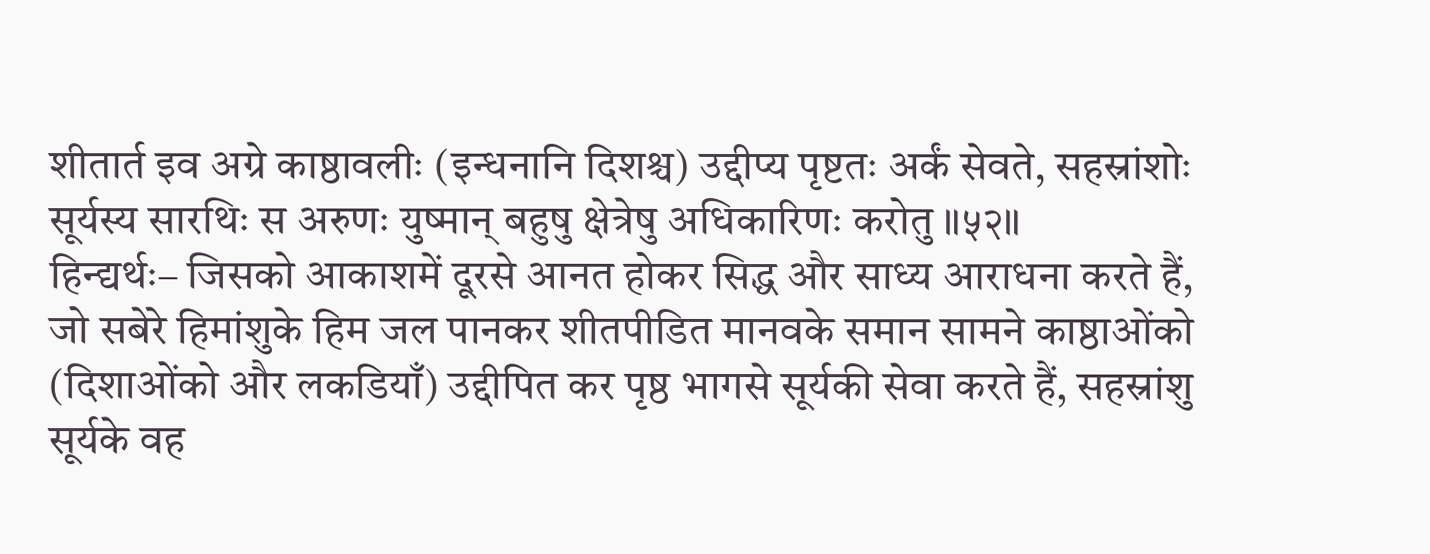शीतार्त इव अग्रे काष्ठावलीः (इन्धनानि दिशश्च) उद्दीप्य पृष्टतः अर्कं सेवते, सहस्रांशोः सूर्यस्य सारथिः स अरुणः युष्मान् बहुषु क्षेत्रेषु अधिकारिणः करोतु ॥५२॥
हिन्द्यर्थः– जिसको आकाशमें दूरसे आनत होकर सिद्ध और साध्य आराधना करते हैं, जो सबेरे हिमांशुके हिम जल पानकर शीतपीडित मानवके समान सामने काष्ठाओंको (दिशाओंको और लकडियाँ) उद्दीपित कर पृष्ठ भागसे सूर्यकी सेवा करते हैं, सहस्रांशु सूर्यके वह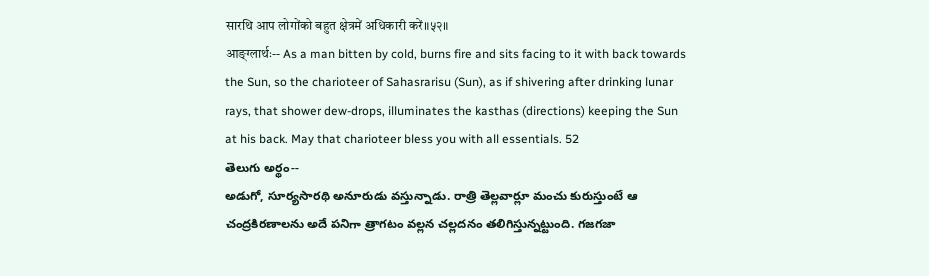सारथि आप लोगोंको बहुत क्षेत्रमें अधिकारी करें॥५२॥
आङ्ग्लार्थः-- As a man bitten by cold, burns fire and sits facing to it with back towards the Sun, so the charioteer of Sahasrarisu (Sun), as if shivering after drinking lunar rays, that shower dew-drops, illuminates the kasthas (directions) keeping the Sun at his back. May that charioteer bless you with all essentials. 52
తెలుగు అర్థం--
అడుగో, సూర్యసారథి అనూరుడు వస్తున్నాడు. రాత్రి తెల్లవార్లూ మంచు కురుస్తుంటే ఆ చంద్రకిరణాలను అదే పనిగా త్రాగటం వల్లన చల్లదనం తలిగిస్తున్నట్టుంది. గజగజా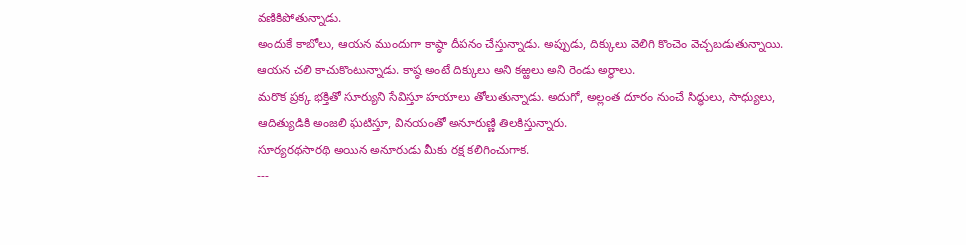వణికిపోతున్నాడు.
అందుకే కాబోలు, ఆయన ముందుగా కాష్ఠా దీపనం చేస్తున్నాడు. అప్పుడు, దిక్కులు వెలిగి కొంచెం వెచ్చబడుతున్నాయి. ఆయన చలి కాచుకొంటున్నాడు. కాష్ఠ అంటే దిక్కులు అని కఱ్ఱలు అని రెండు అర్థాలు.
మరొక ప్రక్క భక్తితో సూర్యుని సేవిస్తూ హయాలు తోలుతున్నాడు. అదుగో, అల్లంత దూరం నుంచే సిద్ధులు, సాధ్యులు, ఆదిత్యుడికి అంజలి ఘటిస్తూ, వినయంతో అనూరుణ్ణి తిలకిస్తున్నారు.
సూర్యరథసారథి అయిన అనూరుడు మీకు రక్ష కలిగించుగాక.
---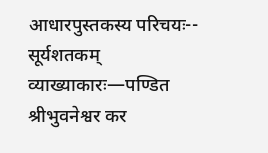आधारपुस्तकस्य परिचयः--
सूर्यशतकम्
व्याख्याकारः—पण्डित श्रीभुवनेश्वर कर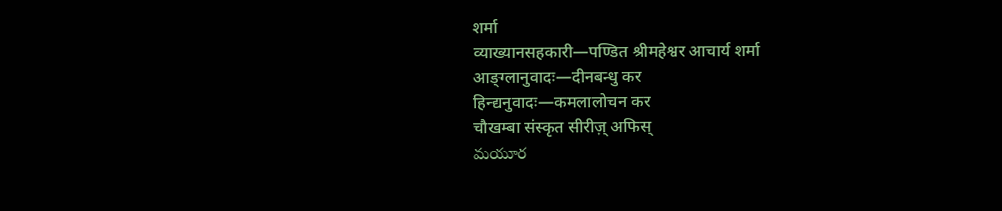शर्मा
व्याख्यानसहकारी—पण्डित श्रीमहेश्वर आचार्य शर्मा
आङ्ग्लानुवादः—दीनबन्धु कर
हिन्द्यनुवादः—कमलालोचन कर
चौखम्बा संस्कृत सीरीज़् अफिस्
మయూర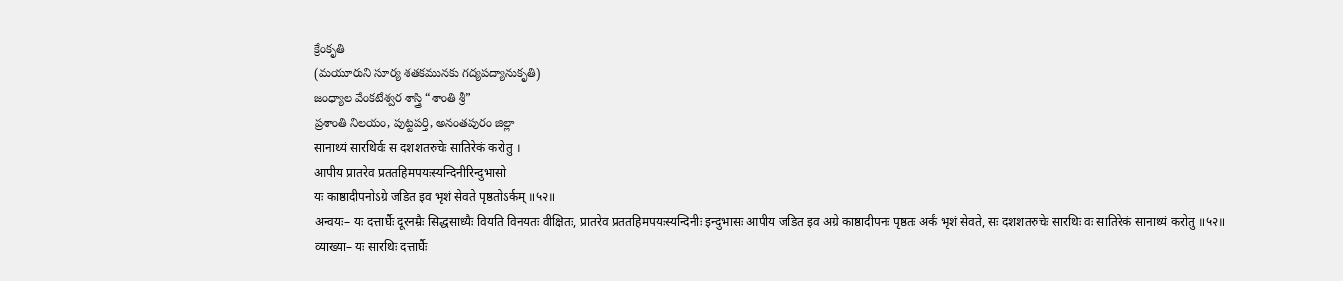క్రేంకృతి
(మయూరుని సూర్య శతకమునకు గద్యపద్యానుకృతి)
జంధ్యాల వేంకటేశ్వర శాస్త్రి “శాంతి శ్రీ”
ప్రశాంతి నిలయం, పుట్టపర్తి, అనంతపురం జిల్లా
सानाथ्यं सारथिर्वः स दशशतरुचेः सातिरेकं करोतु ।
आपीय प्रातरेव प्रततहिमपयःस्यन्दिनीरिन्दुभासो
यः काष्ठादीपनोऽग्रे जडित इव भृशं सेवते पृष्ठतोऽर्कम् ॥५२॥
अन्वयः– यः दत्तार्घैः दूरनम्रैः सिद्धसाध्यैः वियति विनयतः वीक्षितः, प्रातरेव प्रततहिमपयःस्यन्दिनीः इन्दुभासः आपीय जडित इव अग्रे काष्ठादीपनः पृष्ठतः अर्कं भृशं सेवते, सः दशशतरुचेः सारथिः वः सातिरेकं सानाथ्यं करोतु ॥५२॥
व्याख्या– यः सारथिः दत्तार्घैः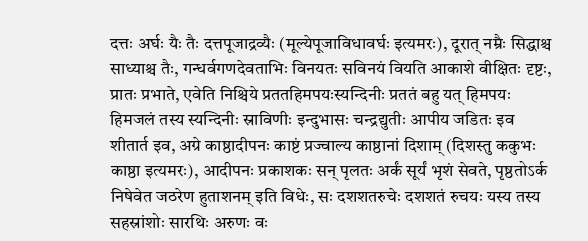दत्तः अर्घः यैः तैः दत्तपूजाद्रव्यैः (मूल्येपूजाविधावर्घः इत्यमरः), दूरात् नम्रैः सिद्धाश्च साध्याश्च तैः, गन्धर्वगणदेवताभिः विनयतः सविनयं वियति आकाशे वीक्षितः दृष्टः, प्रातः प्रभाते, एवेति निश्चिये प्रततहिमपयःस्यन्दिनीः प्रततं बहु यत् हिमपयः हिमजलं तस्य स्यन्दिनीः स्राविणीः इन्दुभासः चन्द्रद्युतीः आपीय जडितः इव शीतार्त इव, अग्रे काष्ठादीपनः काष्टं प्रज्वाल्य काष्ठानां दिशाम् (दिशस्तु ककुभः काष्ठा इत्यमरः), आदीपनः प्रकाशकः सन् पृलतः अर्कं सूर्यं भृशं सेवते, पृष्ठतोऽर्क निषेवेत जठरेण हुताशनम् इति विधेः, सः दशशतरुचेः दशशतं रुचयः यस्य तस्य सहस्रांशोः सारथिः अरुणः वः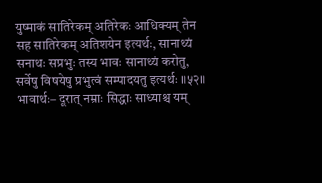युष्माकं सातिरेकम् अतिरेकः आधिक्यम् तेन सह सातिरेकम् अतिशयेन इत्यर्थः, सानाथ्यं सनाथः सप्रभुः तस्य भावः सानाथ्यं करोतु, सर्वेषु विषयेषु प्रभुत्वं सम्पादयतु इत्यर्थः ॥५२॥
भावार्थः– दूरात् नम्राः सिद्धाः साध्याश्च यम्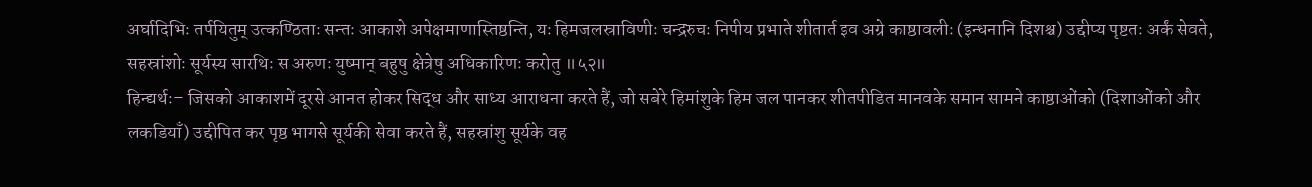अर्घादिभिः तर्पयितुम् उत्कण्ठिताः सन्तः आकाशे अपेक्षमाणास्तिष्ठन्ति, यः हिमजलस्राविणीः चन्द्ररुचः निपीय प्रभाते शीतार्त इव अग्रे काष्ठावलीः (इन्धनानि दिशश्च) उद्दीप्य पृष्टतः अर्कं सेवते, सहस्रांशोः सूर्यस्य सारथिः स अरुणः युष्मान् बहुषु क्षेत्रेषु अधिकारिणः करोतु ॥५२॥
हिन्द्यर्थः– जिसको आकाशमें दूरसे आनत होकर सिद्ध और साध्य आराधना करते हैं, जो सबेरे हिमांशुके हिम जल पानकर शीतपीडित मानवके समान सामने काष्ठाओंको (दिशाओंको और लकडियाँ) उद्दीपित कर पृष्ठ भागसे सूर्यकी सेवा करते हैं, सहस्रांशु सूर्यके वह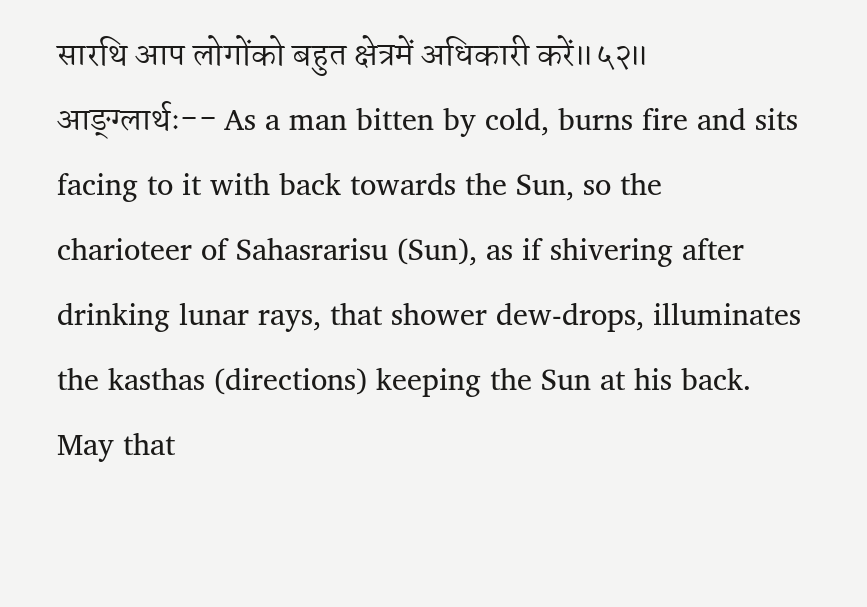सारथि आप लोगोंको बहुत क्षेत्रमें अधिकारी करें॥५२॥
आङ्ग्लार्थः-- As a man bitten by cold, burns fire and sits facing to it with back towards the Sun, so the charioteer of Sahasrarisu (Sun), as if shivering after drinking lunar rays, that shower dew-drops, illuminates the kasthas (directions) keeping the Sun at his back. May that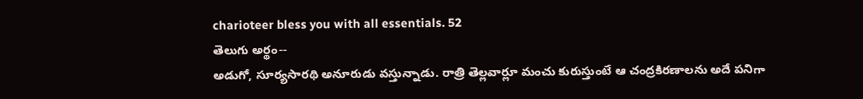charioteer bless you with all essentials. 52
తెలుగు అర్థం--
అడుగో, సూర్యసారథి అనూరుడు వస్తున్నాడు. రాత్రి తెల్లవార్లూ మంచు కురుస్తుంటే ఆ చంద్రకిరణాలను అదే పనిగా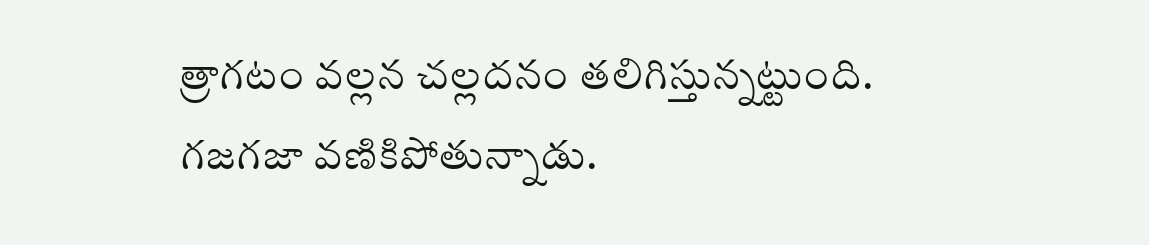త్రాగటం వల్లన చల్లదనం తలిగిస్తున్నట్టుంది. గజగజా వణికిపోతున్నాడు.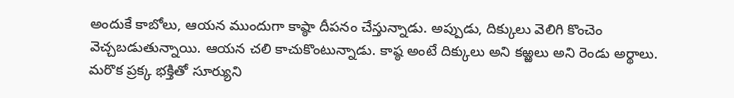అందుకే కాబోలు, ఆయన ముందుగా కాష్ఠా దీపనం చేస్తున్నాడు. అప్పుడు, దిక్కులు వెలిగి కొంచెం వెచ్చబడుతున్నాయి. ఆయన చలి కాచుకొంటున్నాడు. కాష్ఠ అంటే దిక్కులు అని కఱ్ఱలు అని రెండు అర్థాలు.
మరొక ప్రక్క భక్తితో సూర్యుని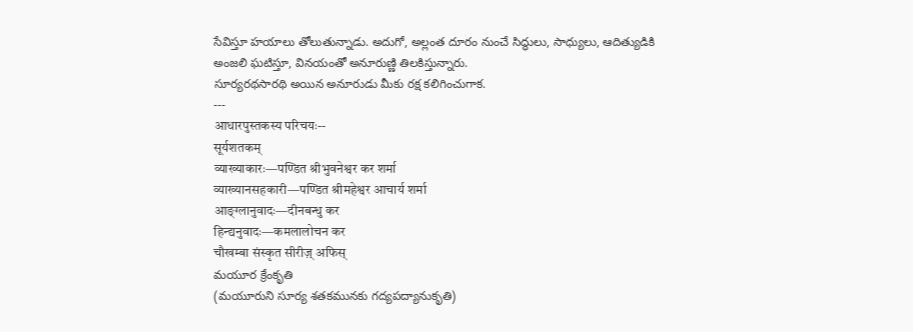సేవిస్తూ హయాలు తోలుతున్నాడు. అదుగో, అల్లంత దూరం నుంచే సిద్ధులు, సాధ్యులు, ఆదిత్యుడికి అంజలి ఘటిస్తూ, వినయంతో అనూరుణ్ణి తిలకిస్తున్నారు.
సూర్యరథసారథి అయిన అనూరుడు మీకు రక్ష కలిగించుగాక.
---
आधारपुस्तकस्य परिचयः--
सूर्यशतकम्
व्याख्याकारः—पण्डित श्रीभुवनेश्वर कर शर्मा
व्याख्यानसहकारी—पण्डित श्रीमहेश्वर आचार्य शर्मा
आङ्ग्लानुवादः—दीनबन्धु कर
हिन्द्यनुवादः—कमलालोचन कर
चौखम्बा संस्कृत सीरीज़् अफिस्
మయూర క్రేంకృతి
(మయూరుని సూర్య శతకమునకు గద్యపద్యానుకృతి)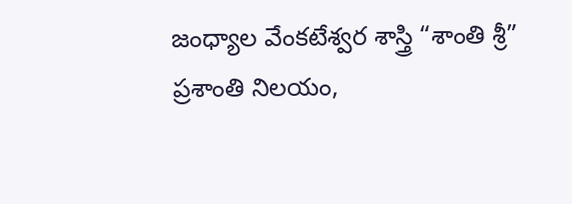జంధ్యాల వేంకటేశ్వర శాస్త్రి “శాంతి శ్రీ”
ప్రశాంతి నిలయం,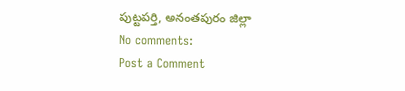పుట్టపర్తి, అనంతపురం జిల్లా
No comments:
Post a Comment